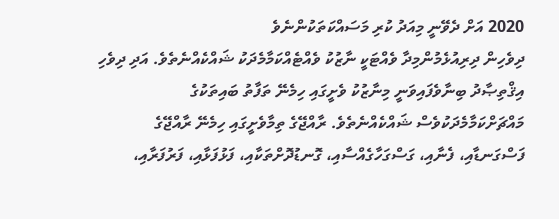2020 އަށް ދެވޭނީ މިއަދު ކުރި މަސައްކަތަކުންނެވެ
ދިވެހިން ދިރިއުޅެމުންމިދާ ވެއްޓަކީ ނާޒުކު ވެއްޓެއްކަމާމެދަކު ޝައްކެއްނެތެވެ. އަދި ދިވެހި އިޤްތިޞާދު ބިނާވެފައިވަނީ މިނާޒުކު ވެށީގައި ހިމެނޭ ތަފާތު ބައިތަކުގެ މައްޗަށްކަމާމެދަކުވެސް ޝައްކެއްނެތެވެ. ރާއްޖޭގެ ތިމާވެށީގައި ހިމެނޭ ރާއްޖޭގެ ފަސްގަނޑާއި، ފެނާއި، ގަސްގަހާގެއްސާއި، ގޮނޑުދޮށްތަކާއި، ފަޅުފަޅާއި، ފަރުފަރާއި،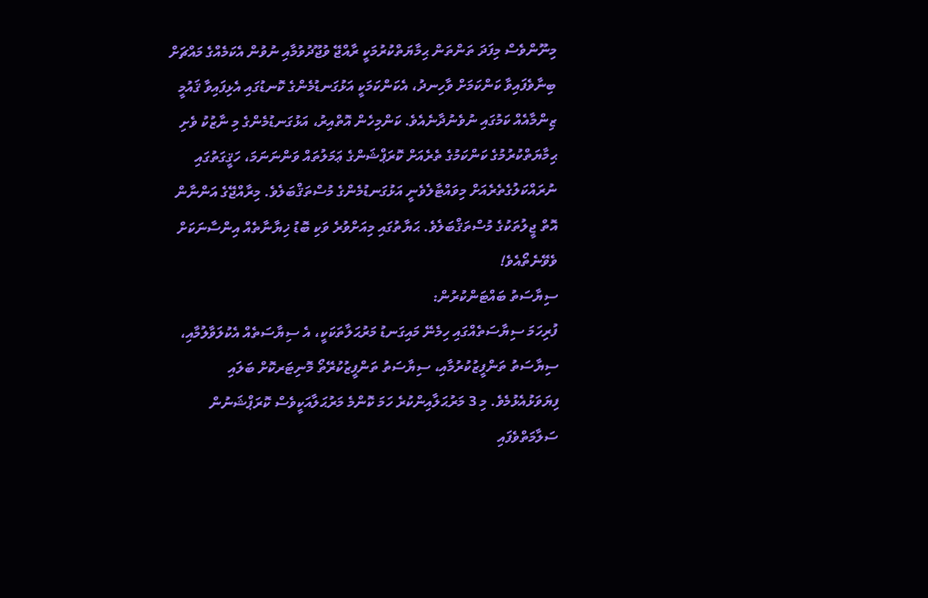މިނޫންވެސް މިފަދަ ތަންތަން ޙިމާޔަތްކުރުމަކީ ރާއްޖޭ ވުޖޫދުވުމާއި ނުވުން އެކަމެއްގެ މައްޗަށް ބިނާވެފައިވާ ކަންކަމަށް ވާހިނދު، އެކަންކަމަކީ އަޅުގަނޑުމެންގެ ކޮނޑުގައި އެޅިފައިވާ ޤައުމީ ޒިންމާއެއް ކަމުގައި ނުވެނުދާނެއެވެ. ކަންމިހެން އޮތްއިރު، އަޅުގަނޑުމެންގެ މި ނާޒުކު ވެށި ޙިމާޔަތްކުރުމުގެ ކަންކަމުގެ ތެރެއަށް ކޮރަޕްޝަންގެ ޢަމަލުތައް ވަންނަނަމަ، ހަޤީގަތުގައި ނުރައްކަލުގެތެރެއަށް މިވައްޓާލެވެނީ އަޅުގަނޑުމެންގެ މުސްތަޤްބަލެވެ. މިރާއްޖޭގެ އަންނާން އޮތް ޖީލުތަކުގެ މުސްތަޤްބަލެވެ. ޙަޔާތުގައި މިއަށްވުރެ ވަކި ބޮޑު ޚިޔާނާތެއް އިންސާނަކަށް ވެވޭނެތޯއެވެ!
ސިޔާސަތު ބައްޓަންކުރުން:
ފުރިހަމަ ސިޔާސަތެއްގައި ހިމެނޭ މައިގަނޑު މަރުޙަލާތަކަކީ، އެ ސިޔާސަތެއް އެކުލަވާލުމާއި، ސިޔާސަތު ތަންފީޒުކުރުމާއި، ސިޔާސަތު ތަންފީޒުކުރޭތޯ މޮނިޓަރކޮށް ބަލައި ފިޔަވަޅުއެޅުމެވެ. މި 3 މަރުޙަލާއިންކުރެ ހަމަ ކޮންމެ މަރުޙަލާއަކީވެސް ކޮރަޕްޝަނުން ސަލާމަތްވެފައި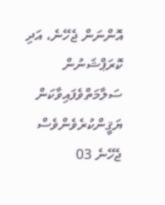އޮންނަން ޖެހޭނެ، އަދި ކޮރަޕްޝަނުން ސަލާމަތްވެފައިވާކަން ޔަޤީންކުރެވެންވެސް ޖެހޭނެ 03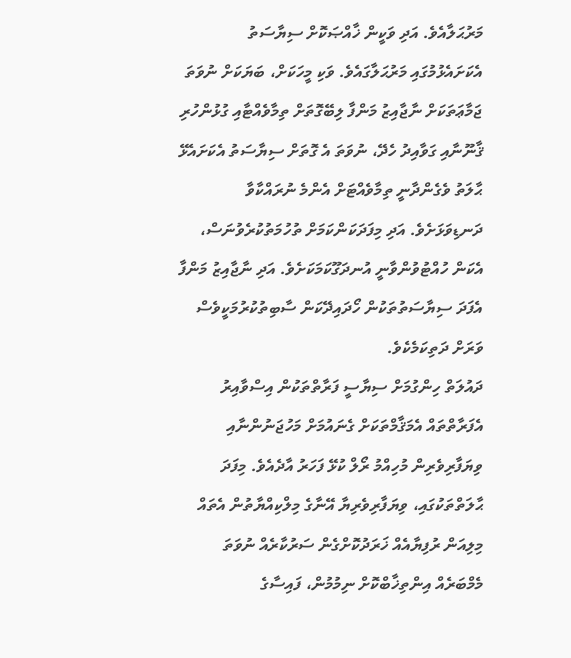މަރުޙަލާއެވެ. އަދި ވަކީން ޚާއްޞަކޮށް ސިޔާސަތު އެކަށައެޅުމުގައި މަރުޙަލާގައެވެ. ވަކި މީހަކަށް، ބަޔަކަށް ނުވަތަ ޖަމާޢަތަކަށް ނާޖާއިޒު މަންފާ ލިބޭގޮތަށް ތިމާވެއްޓާއި ގުޅުންހުރި ޤާނޫނާއި ގަވާއިދު ހެދޭ، ނުވަތަ އެ ގޮތަށް ސިޔާސަތު އެކަށައެޅޭ ޙާލަތު ވެގެންދާނީ ތިމާވެއްޓަށް އެންމެ ނުރައްކާވާ ދަނޑިވަޅަށެވެ. އަދި މިފަދަކަންކަމަށް ތުހުމަތުކުރެވުނަސް، އެކަން ހުއްޓުވުންވާނީ އުނދަގޫކަމަކަށެވެ. އަދި ނާޖާއިޒު މަންފާ އެފަދަ ސިޔާސަތުތަކުން ހޯދައިދޭކަން ސާބިތުކުރުމަކީވެސް ވަރަށް ދަތިކަމެކެވެ.
ދައުލަތް ހިންގުމަށް ސިޔާސީ ފަރާތްތަކުން އިސްވާއިރު އެފަރާތްތައް އެމަޤާމްތަކަށް ގެނައުމަށް މަހުޖަނުންނާއި ވިޔަފާރިވެރިން މުހިއްމު ރޯލް ކުޅޭ ފަހަރު އާދެއެވެ. މިފަދަ ޙާލަތްތަކުގައި، ވިޔަފާރިވެރިޔާ އޭނާގެ މިލްކިއްޔާތުން އެތައް މިލިއަން ރުފިޔާއެއް ޚަރަދުކޮށްގެން ސަރުކާރެއް ނުވަތަ މެމްބަރެއް އިންތިޚާބްކޮށް ނިމުމުން، ފައިސާގެ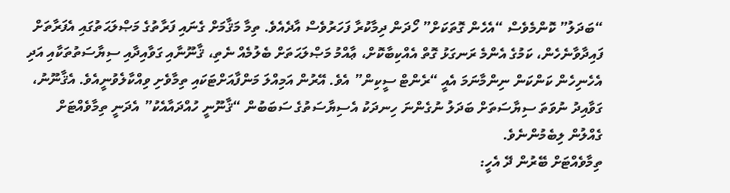“ބަދަލު” ކޮންމެވެސް “އެހެން ގޮތަކަށް” ހޯދަން ދިމާކުރާ ފަހަރުވެސް އާދެއެވެ. ތިމާ މަޤާމަށް ގެނައި ފަރާތުގެ މަޞްލަޙަތުގައި އެފަރާތަށް ފައިދާވާނެހެން، ކަމުގެ އެންމެ ރަނގަޅު ގޮތް އެއްކިބާކޮށް، ޢާއްމު މަޞްލަޙަތަށް ބެލުމެއް ނެތި، ޤާނޫނާއި ގަވާއިދާއި ސިޔާސަތުތަކާއި އަދި އެހެނިހެން ކަންކަން ނިންމާނަމަ އެއީ “ރެންޓް ސީކިން” އެވެ. އޭރުން އަމިއްލަ މަންފާއަށްޓަކައި ތިމާވެށި ވިއްކާލެވުނީއެވެ. އެޤާނޫނު، ގަވާއިދު ނުވަތަ ސިޔާސަތަށް ބަދަލު ނުގެންނަ ހިނދަކު އެސިޔާސަތުގެ ސަބަބުން “ޤާނޫނީ ހުއްދައާއެކު” އެދަނީ ތިމާވެއްޓަށް ގެއްލުން ލިބެމުންނެވެ.
ތިމާވެއްޓަށް ބޭރުން ދޭ އެހީ: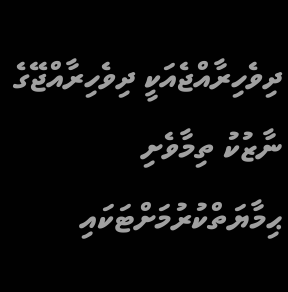ދިވެހިރާއްޖެއަކީ ދިވެހިރާއްޖޭގެ ނާޒުކު ތިމާވެށި ޙިމާޔަތްކުރުމަށްޓަކައި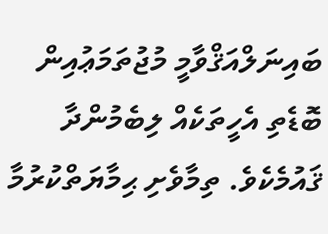ބައިނަލްއަޤްވާމީ މުޖުތަމަޢުއިން ބޮޑެތި އެހީތަކެއް ލިބެމުންދާ ޤައުމެކެވެ. ތިމާވެށި ޙިމާޔަތްކުރުމާ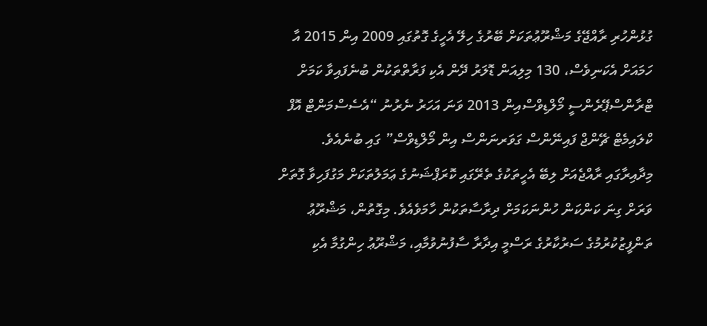ގުޅުންހުރި ރާއްޖޭގެ މަޝްރޫޢުތަކަށް ބޭރުގެ ހިލޭ އެހީގެ ގޮތުގައި 2009 އިން 2015 އާ ހަމައަށް އެކަނިވެސް، 130 މިލިއަން ޑޮލަރު ދޭން އެކި ފަރާތްތަކުން ބުނެފައިވާ ކަމަށް ޓްރާންސްޕޭރެންސީ މޯލްޑިވްސްއިން 2013 ވަނަ އަހަރު ނެރުނު “އެސެސްމަންޓް އޮފް ކްލައިމެޓް ޗޭންޖް ފައިނޭންސް ގަވަރނަންސް އިން މޯލްޑިވްސް” ގައި ބުނެއެވެ. މިދާއިރާގައި ރާއްޖެއަށް ލިބޭ އެހީތަކުގެ ތެރޭގައި ކޮރަޕްޝަނުގެ ޢަމަލުތަކަށް މަގުފަހިވާ ގޮތަށް ވަރަށް ގިނަ ކަންކަން ހުންނަކަމަށް ދިރާސާތަކުން ހާމަވެއެވެ. މިގޮތުން، މަޝްރޫޢު ތަންފީޒުކުރުމުގެ ސަރުކާރުގެ ރަސްމީ އިދާރާ ސާފުނުވުމާއި، މަޝްރޫޢު ހިންގުމާ އެކި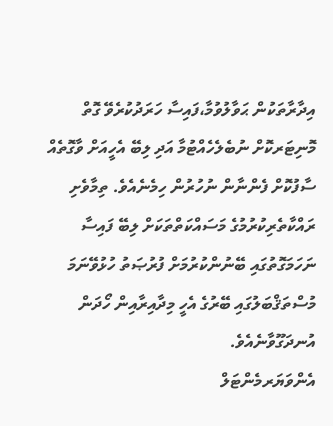އިދާރާތަކުން ޙަވާލުވުމާ،ފައިސާ ހަރަދުކުރެވޭ ގޮތް މޮނިޓަރކޮށް ނުބެލެހެއްޓުމާ އަދި ލިބޭ އެހީއަށް ވާގޮތެއް ސާފުކޮށް ފެންނާން ނުހުރުން ހިމެނެއެވެ. ތިމާވެށި ރައްކާތެރިކުރުމުގެ މަސައްކަތްތަކަށް ލިބޭ ފައިސާ ނަހަމަގޮތުގައި ބޭނުންކުރުމަށް ފުރުޞަތު ހުޅުވޭނަމަ މުސްތަޤްބަލުގައި ބޭރުގެ އެހީ މިދާއިރާއިން ހޯދަން އުނދަގޫވާނެއެވެ.
އެންވަޔަރމެންޓަލް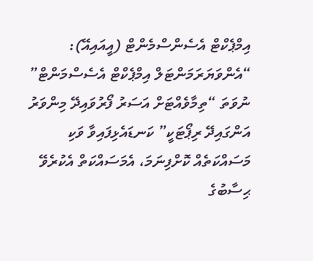އިމްޕެކްޓް އެސެންސްމެންޓް (އީއައިއޭ):
“އެންވަޔަރަމަންޓަލް އިމްޕެކްޓް އެސެސްމަންޓް” ނުވަތަ “ތިމާވެއްޓަށް އަސަރު ފޯރުވައިދޭ މިންވަރު އަންގައިދޭ ރިޕޯޓަކީ” ކަނޑައެޅިފައިވާ ވަކި މަސައްކަތެއް ކޮށްފިނަމަ، އެމަސައްކަތް އެކުރެވޭ ޙިސާބުގެ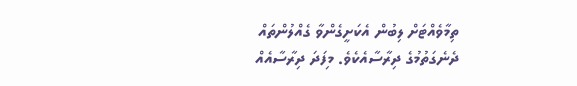ތިމާވެއްޓަށް ލިބުން އެކަށީގެންވާ ގެއްލުންތައް ދެނެގަތުމުގެ ދިރާސާއެކެވެ. މިފަދަ ދިރާސާއެއް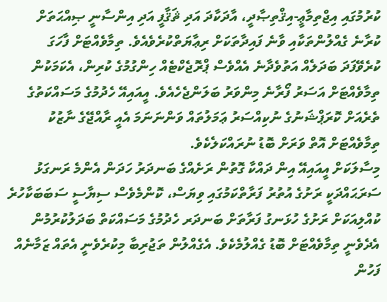ކުރުމުގައި އިޖްތިމާޢީ-އިޤްތިޞާދީ، އާދަކާދަ އަދި ޘަޤާފީ އަދި އިންސާނީ ޞިއްޙަތަށް ކުރާނެ ގެއްލުންތަކާއި ވާނެ ފައިދާތަކަށް ރިޢާޔަތްކުރެވެއެވެ. ތިމާވެއްޓަށް ފާހަގަ ކުރެވޭފަދަ ބަދަލެއް އަތުވެދާނެ އެއްވެސް ޕްރޮޖެކްޓެއް ހިންގުމުގެ ކުރިން، އެކަމަކުން ތިމާވެއްޓަށް އަސަރު ފޯރާނެ މިންވަރު ބަލަންޖެހެއެވެ. އީއައިއޭ ހެދުމުގެ މަސައްކަތުގެ ތެރެއަށް ކޮރަޕްޝަނުގެ ނުކިއްސަރު ޢަމަލުތައް ވަންނަނަމަ އެއީ ރާއްޖޭގެ ނާޒުކު ތިމާވެއްޓަށް އޮތް ވަރަށް ބޮޑު ނުރައްކަލެކެވެ.
މިސާލަކަށް އީއައިއޭ އިން ދައްކާ ގޮތުން ރަށެއްގެ ބަނދަރު ހަދަން އެންމެ ރަނގަޅު ސަރަޙައްދަކީ ރަށުގެ އުތުރު ފަރާތްކަމުގައި ވިޔަސް، ކޮންމެވެސް ސިޔާސީ ސަބަބަކާހުރެ ކުއްލިއަކަށް ރަށުގެ ހުޅަނގު ފަރާތަށް ބަނދަރ ހެދުމުގެ މަސައްކަތް ބަދަލުކުރުމުން އެދެވެނީ ތިމާވެއްޓަށް ބޮޑު ގެއްލުމެކެވެ. އެގެއްލުން ތަޖުރިބާ މިކުރެވެނީ އެތައް ޒަމާނެއް ފަހުން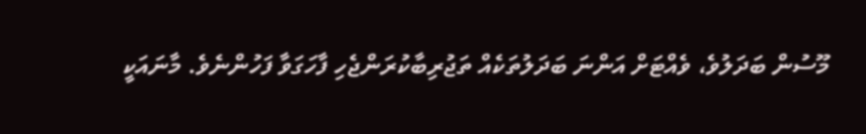މޫސުން ބަދަލުވެ، ވެއްޓަށް އަންނަ ބަދަލުތަކެއް ތަޖުރިބާކުރަންޖެހި ފާހަގަވާ ފަހުންނެވެ. މާނައަކީ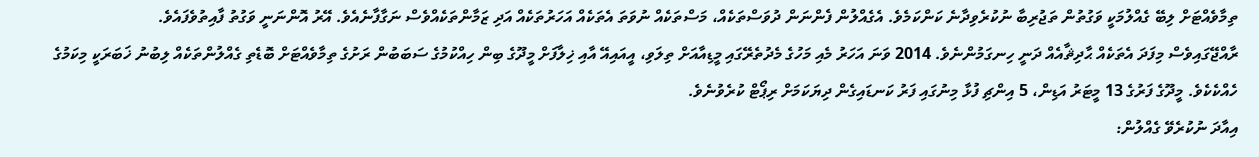ތިމާވެއްޓަށް ލިބޭ ގެއްލުމަކީ ވަގުތުން ތަޖުރިބާ ނުކުރެވިދާނެ ކަންކަމެވެ. އެގެއްލުން ފެންނަން ދުވަސްތަކެއް، މަސްތަކެއް ނުވަތަ އެތަކެއް އަހަރުތަކެއް އަދި ޒަމާންތަކެއްވެސް ނަގާފާނެއެވެ. އޭރު އޮންނަނީ ވަގުތު ފާއިތުވެފައެވެ.
ރާއްޖޭގައިވެސް މިފަދަ އެތަކެއް ޙާދިޘާއެއް ދަނީ ހިނގަމުންނެވެ. 2014 ވަނަ އަހަރު މެއި މަހުގެ މެދުތެރޭގައި މީޑިއާއަށް ތިލަވި، އީއައިއޭ އާއި ޚިލާފަށް މީދޫގެ ބިން ހިއްކުމުގެ ސަބަބުން ރަށުގެ ތިމާވެއްޓަށް ބޮޑެތި ގެއްލުންތަކެއް ލިބުނު ޚަބަރަކީ މިކަމުގެ ހެއްކެކެވެ. މީދޫގެ ފަރުގެ 13 މީޓަރު އަޑިން، 5 އިންޗި ފުޅާ މިނުގައި ފަރު ކަނޑައިގެން ދިޔަކަމަށް ރިޕޯޓް ކުރެވުނެވެ.
އިއާދަ ނުކުރެވޭ ގެއްލުން: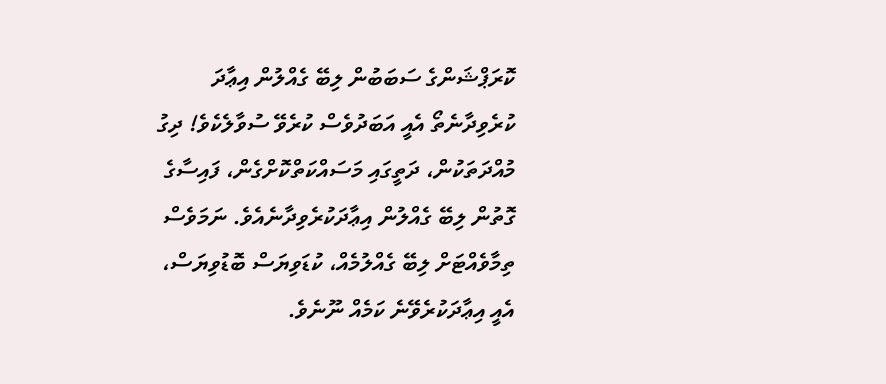ކޮރަޕްޝަންގެ ސަބަބުން ލިބޭ ގެއްލުން އިޢާދަ ކުރެވިދާނެތޯ އެއީ އަބަދުވެސް ކުރެވޭ ސުވާލެކެވެ! ދިގު މުއްދަތަކުން، ދަތީގައި މަސައްކަތްކޮށްގެން، ފައިސާގެ ގޮތުން ލިބޭ ގެއްލުން އިޢާދަކުރެވިދާނެއެވެ. ނަމަވެސް ތިމާވެއްޓަށް ލިބޭ ގެއްލުމެއް، ކުޑަވިޔަސް ބޮޑުވިޔަސް، އެއީ އިޢާދަކުރެވޭނެ ކަމެއް ނޫނެވެ.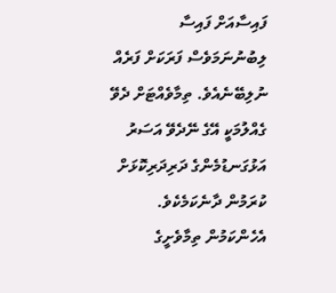ފައިސާއަށް ފައިސާ ލިބުނުނަމަވެސް ފަރަކަށް ފަރެއް ނުލިބޭނެއެވެ. ތިމާވެއްޓަށް ދެވޭ ގެއްލުމަކީ އޭގެ ނޭދެވޭ އަސަރު އަޅުގަނޑުމެންގެ ދަރިދަރިކޮޅަށް ކުރަމުން ދާނެކަމެކެވެ.
އެހެންކަމުން ތިމާވެށީގެ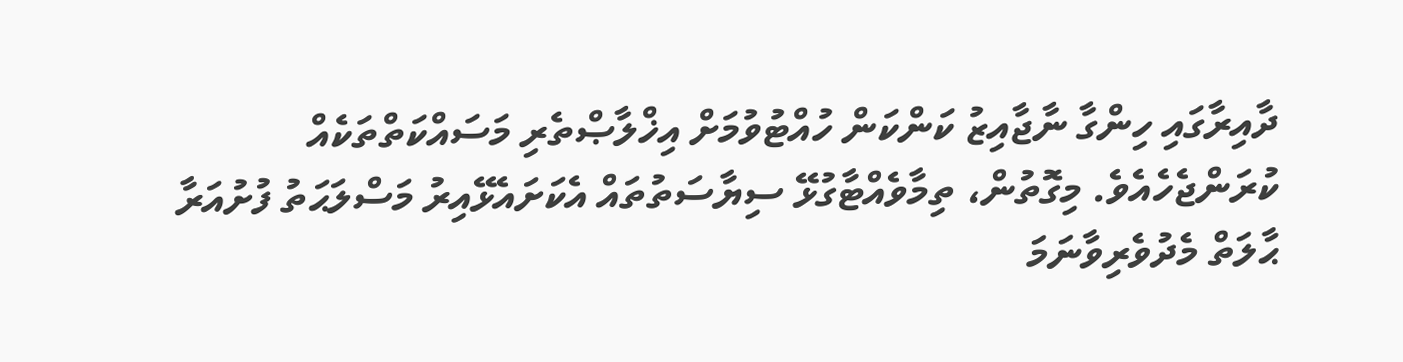ދާއިރާގައި ހިންގާ ނާޖާއިޒު ކަންކަން ހުއްޓުވުމަށް އިޚްލާޞްތެރި މަސައްކަތްތަކެއް ކުރަންޖެހެއެވެ. މިގޮތުން، ތިމާވެއްޓާގުޅޭ ސިޔާސަތުތައް އެކަށައެޅޭއިރު މަސްލަޙަތު ފުށުއަރާ ޙާލަތް މެދުވެރިވާނަމަ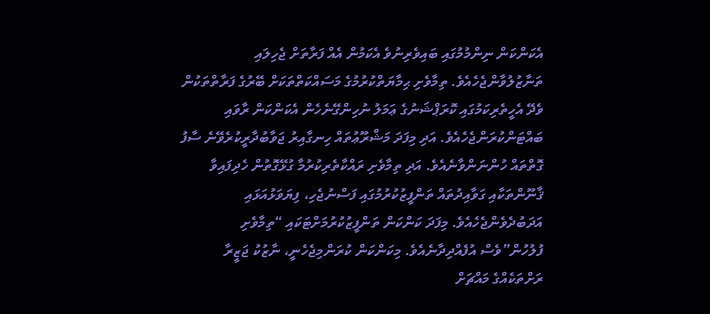އެކަންކަން ނިންމުމުގައި ބައިވެރިނުވެ އެކަމުން އެއް ފަރާތަށް ޖެހިލައި ތަނާޒުލުވާންޖެހެއެވެ. ތިމާވެށި ޙިމާޔަތްކުރުމުގެ މަސައްކަތްތަކަށް ބޭރުގެ ފަރާތްތަކުން ވެދޭ އެހީތެރިކަމުގައި ކޮރަޕްޝަނުގެ ޢަމަލު ނުހިންގޭނެހެން އެކަންކަން ރާވައި ބައްޓަންކުރަންޖެހެއެވެ. އަދި މިފަދަ މަޝްރޫޢުތައް ހިނގާއިރު ޖަވާބުދާރީކުރެވޭނެ ސާފު ގޮތްތައް ހުންނަންވާނެއެވެ. އަދި ތިމާވެށި ރައްކާތެރިކުރުމާ ގުޅޭގޮތުން ހެދިފައިވާ ޤާނޫންތަކާއި ގަވާއިދުތައް ތަންފީޒުކުރުމުގައި ފަސްނުޖެހި، ފިޔަވަޅުއަޅައި އަދަބުދެވެންޖެހެއެވެ. މިފަދަ ކަންކަން ތަންފީޒުކުރުމަށްޓަކައި “ތިމާވެށި ފުލުހުން”ވެސް އުފެއްދިދާނެއެވެ. މިކަންކަން ކުރަންމިޖެހެނީ، ނާޒުކު ޖަޒީރާ ރަށްތަކެއްގެ މައްޗަށް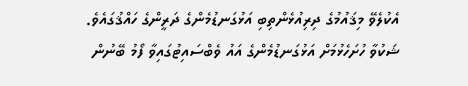އެކުލެވޭ މިޤައުމުގެ ދިރިއުޅެންތިބި އަޅުގަނޑުމެންގެ ދަރީންގެ ހައްޤުގައެވެ.
ޝަކުވާ ހުށަހެޅުމަށް އަޅުގަނޑުމެންގެ އައު ވެބްސައިޓުގައިވާ ފޯމު ބޭނުން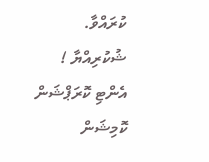ކުރައްވާ.
ޝުކުރިއްޔާ !
އެންޓި ކޮރަޕްޝަން ކޮމިޝަން